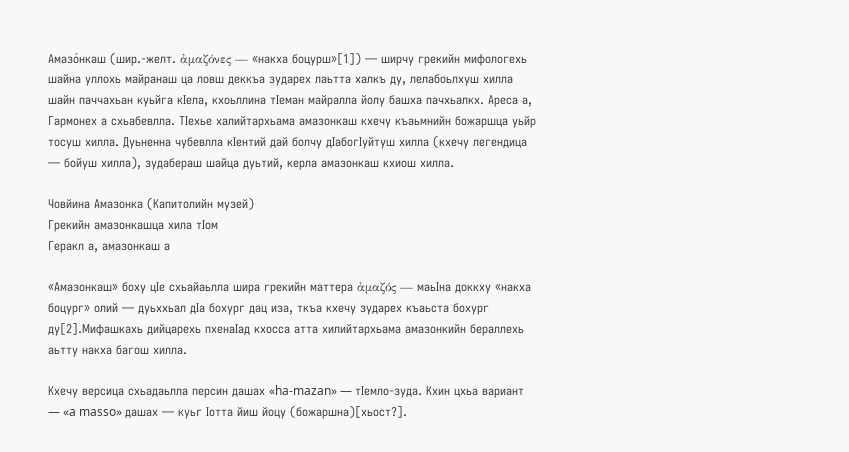Амазо́нкаш (шир.-желт. ἀμαζόνες — «накха боцурш»[1]) — ширчу грекийн мифологехь шайна уллохь майранаш ца ловш деккъа зударех лаьтта халкъ ду, лелабоьлхуш хилла шайн паччахьан куьйга кӀела, кхоьллина тӀеман майралла йолу башха пачхьалкх. Ареса а, Гармонех а схьабевлла. ТӀехье халийтархьама амазонкаш кхечу къаьмнийн божаршца уьйр тосуш хилла. Дуьненна чубевлла кӀентий дай болчу дӀабогӀуйтуш хилла (кхечу легендица — бойуш хилла), зудабераш шайца дуьтий, керла амазонкаш кхиош хилла.

Човйина Амазонка (Капитолийн музей)
Грекийн амазонкашца хила тӀом
Геракл а, амазонкаш а

«Амазонкаш» боху цӀе схьайаьлла шира грекийн маттера ἀμαζός — маьӀна доккху «накха боцург» олий — дуьххьал дӀа бохург дац иза, ткъа кхечу зударех къаьста бохург ду[2].Мифашкахь дийцарехь пхенаӀад кхосса атта хилийтархьама амазонкийн бераллехь аьтту накха багош хилла.

Кхечу версица схьадаьлла персин дашах «ha-mazan» — тӀемло-зуда. Кхин цхьа вариант — «a masso» дашах — куьг Ӏотта йиш йоцу (божаршна)[хьост?].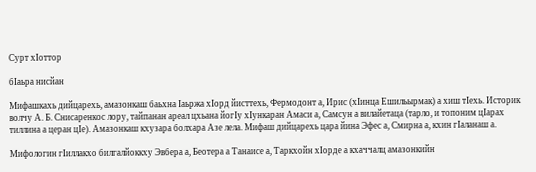Сурт хӀоттор

бӀаьра нисйан

Мифашкахь дийцарехь, амазонкаш баьхна Ӏаьржа хӀорд йисттехь, Фермодонт а, Ирис (хӀинца Ешильырмак) а хиш тӀехь. Историк волчу А. Б. Снисаренкос лору, тайпанан ареал цхьана йогӀу хӀункаран Амаси а, Самсун а вилайетаца (тарло, и топоним цӀарах тиллина а церан цӀе). Амазонкаш кхузара болхара Азе лела. Мифаш дийцарехь цара йина Эфес а, Смирна а, кхин гӀаланаш а.

Мифологин гӀиллакхо билгалйоккху Эвбера а, Беотера а Танаисе а, Таркхойн хӀорде а кхаччалц амазонкийн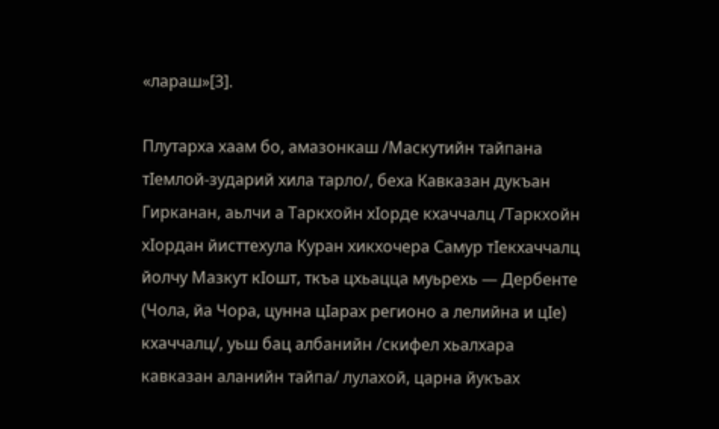«лараш»[3].

Плутарха хаам бо, амазонкаш /Маскутийн тайпана тӀемлой-зударий хила тарло/, беха Кавказан дукъан Гирканан, аьлчи а Таркхойн хӀорде кхаччалц /Таркхойн хӀордан йисттехула Куран хикхочера Самур тӀекхаччалц йолчу Мазкут кӀошт, ткъа цхьацца муьрехь — Дербенте (Чола, йа Чора, цунна цӀарах регионо а лелийна и цӀе) кхаччалц/, уьш бац албанийн /скифел хьалхара кавказан аланийн тайпа/ лулахой, царна йукъах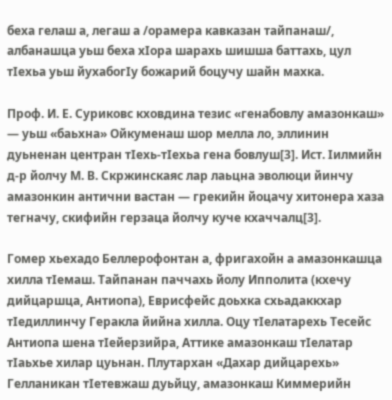беха гелаш а, легаш а /орамера кавказан тайпанаш/, албанашца уьш беха хӀора шарахь шишша баттахь, цул тӀехьа уьш йухабогӀу божарий боцучу шайн махка.

Проф. И. Е. Суриковс кховдина тезис «генабовлу амазонкаш» — уьш «баьхна» Ойкуменаш шор мелла ло, эллинин дуьненан центран тӀехь-тӀехьа гена бовлуш[3]. Ист. Ӏилмийн д-р йолчу М. В. Скржинскаяс лар лаьцна эволюци йинчу амазонкин антични вастан — грекийн йоцачу хитонера хаза тегначу, скифийн герзаца йолчу куче кхаччалц[3].

Гомер хьехадо Беллерофонтан а, фригахойн а амазонкашца хилла тӀемаш. Тайпанан паччахь йолу Ипполита (кхечу дийцаршца, Антиопа), Еврисфейс доьхка схьадаккхар тӀедиллинчу Геракла йийна хилла. Оцу тӀелатарехь Тесейс Антиопа шена тӀейерзийра, Аттике амазонкаш тӀелатар тӀаьхье хилар цуьнан. Плутархан «Дахар дийцарехь» Гелланикан тӀетевжаш дуьйцу, амазонкаш Киммерийн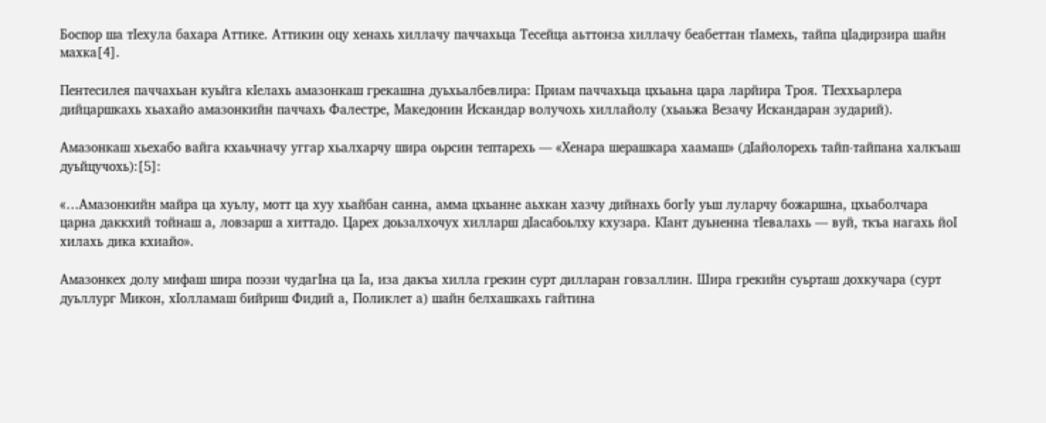Боспор ша тӀехула бахара Аттике. Аттикин оцу хенахь хиллачу паччахьца Тесейца аьттонза хиллачу беабеттан тӀамехь, тайпа цӀадирзира шайн махка[4].

Пентесилея паччахьан куьйга кӀелахь амазонкаш грекашна дуьхьалбевлира: Приам паччахьца цхьаьна цара ларйира Троя. ТӀеххьарлера дийцаршкахь хьахайо амазонкийн паччахь Фалестре, Македонин Искандар волучохь хиллайолу (хьаьжа Везачу Искандаран зударий).

Амазонкаш хьехабо вайга кхаьчначу уггар хьалхарчу шира оьрсин тептарехь — «Хенара шерашкара хаамаш» (дӀайолорехь тайп-тайпана халкъаш дуьйцучохь):[5]:

«…Амазонкийн майра ца хуьлу, мотт ца хуу хьайбан санна, амма цхьанне аьхкан хазчу дийнахь богӀу уьш луларчу божаршна, цхьаболчара царна даккхий тойнаш а, ловзарш а хиттадо. Царех доьзалхочух хилларш дӀасабоьлху кхузара. КӀант дуьненна тӀевалахь — вуй, ткъа нагахь йоӀ хилахь дика кхиайо».

Амазонкех долу мифаш шира поэзи чудагӀна ца Ӏа, иза дакъа хилла грекин сурт дилларан говзаллин. Шира грекийн суьрташ дохкучара (сурт дуьллург Микон, хӀолламаш бийриш Фидий а, Поликлет а) шайн белхашкахь гайтина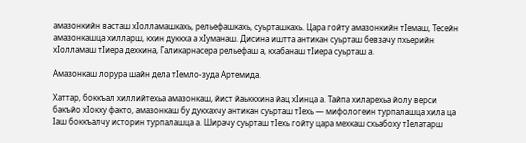амазонкийн васташ хӀолламашкахь, рельефашкахь, суьрташкахь. Цара гойту амазонкийн тӀемаш, Тесейн амазонкашца хилларш, кхин дуккха а хӀуманаш. Дисина иштта антикан суьрташ бевзачу пхьерийн хӀолламаш тӀиера дехкина, Галикарнасера рельефаш а, кхабанаш тӀиера суьрташ а.

Амазонкаш лорура шайн дела тӀемло-зуда Артемида.

Хаттар, боккъал хиллийтехьа амазонкаш, йист йаьккхина йац хӀинца а. Тайпа хиларехьа йолу верси бакъйо хӀокху факто, амазонкаш бу дукхахчу антикан суьрташ тӀехь — мифологеин турпалашца хила ца Ӏаш боккъалчу историн турпалашца а. Ширачу суьрташ тӀехь гойту цара мехкаш схьабоху тӀелатарш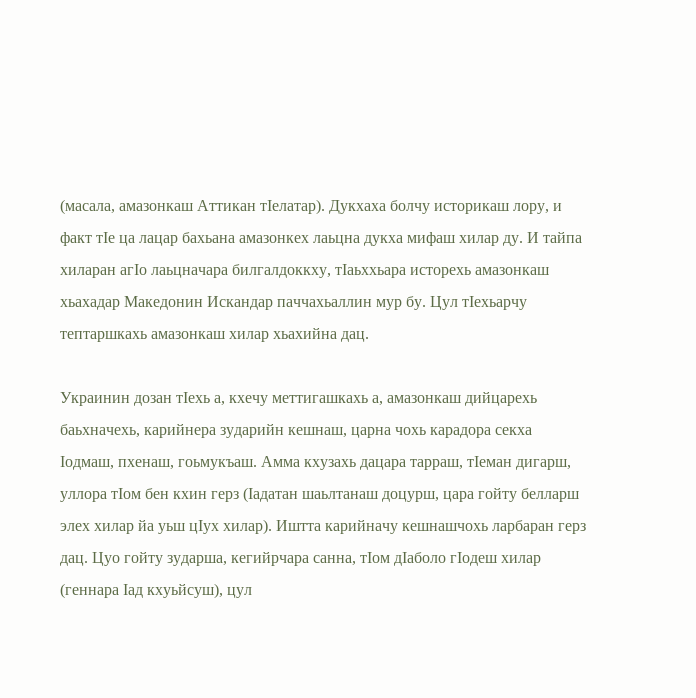(масала, амазонкаш Аттикан тӀелатар). Дукхаха болчу историкаш лору, и факт тӀе ца лацар бахьана амазонкех лаьцна дукха мифаш хилар ду. И тайпа хиларан агӀо лаьцначара билгалдоккху, тӀаьххьара исторехь амазонкаш хьахадар Македонин Искандар паччахьаллин мур бу. Цул тӀехьарчу тептаршкахь амазонкаш хилар хьахийна дац.

Украинин дозан тӀехь а, кхечу меттигашкахь а, амазонкаш дийцарехь баьхначехь, карийнера зударийн кешнаш, царна чохь карадора секха Ӏодмаш, пхенаш, гоьмукъаш. Амма кхузахь дацара тарраш, тӀеман дигарш, уллора тӀом бен кхин герз (Ӏадатан шаьлтанаш доцурш, цара гойту белларш элех хилар йа уьш цӀух хилар). Иштта карийначу кешнашчохь ларбаран герз дац. Цуо гойту зударша, кегийрчара санна, тӀом дӀаболо гӀодеш хилар (геннара Ӏад кхуьйсуш), цул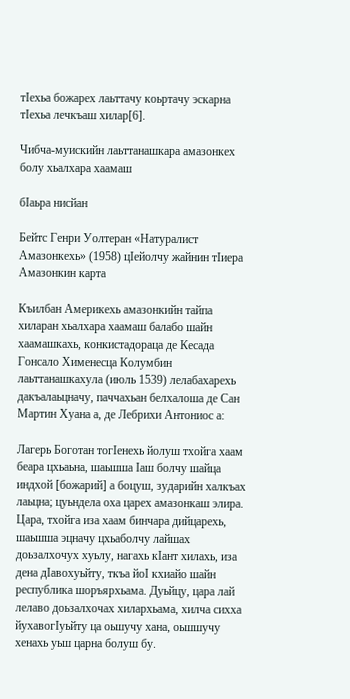тӀехьа божарех лаьттачу коьртачу эскарна тӀехьа лечкъаш хилар[6].

Чибча-муискийн лаьттанашкара амазонкех болу хьалхара хаамаш

бӀаьра нисйан

Бейтс Генри Уолтеран «Натуралист Амазонкехь» (1958) цӀейолчу жайнин тӀиера Амазонкин карта

Къилбан Америкехь амазонкийн тайпа хиларан хьалхара хаамаш балабо шайн хаамашкахь, конкистадораца де Кесада Гонсало Хименесца Колумбин лаьттанашкахула (июль 1539) лелабахарехь дакъалаьцначу, паччахьан белхалоша де Сан Мартин Хуана а, де Лебрихи Антониос а:

Лагерь Боготан тогӀенехь йолуш тхойга хаам беара цхьаьна, шаьшша Ӏаш болчу шайца индхой [божарий] а боцуш, зударийн халкъах лаьцна; цуьндела оха царех амазонкаш элира. Цара, тхойга иза хаам бинчара дийцарехь, шаьшша эцначу цхьаболчу лайшах доьзалхочух хуьлу, нагахь кӀант хилахь, иза дена дӀавохуьйту, ткъа йоӀ кхиайо шайн республика шоръярхьама. Дуьйцу, цара лай лелаво доьзалхочах хилархьама, хилча сихха йухавогӀуьйту ца оьшучу хана, оьшшучу хенахь уьш царна болуш бу.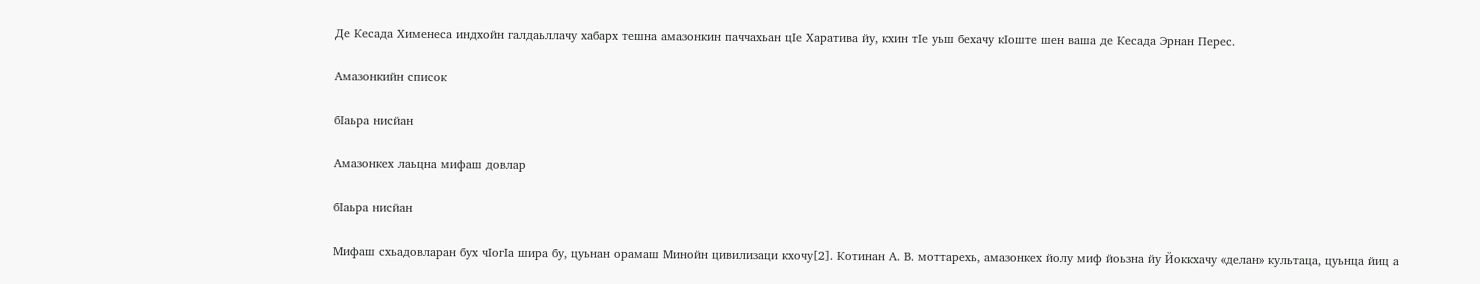Де Кесада Хименеса индхойн галдаьллачу хабарх тешна амазонкин паччахьан цӀе Харатива йу, кхин тӀе уьш бехачу кӀоште шен ваша де Кесада Эрнан Перес.

Амазонкийн список

бӀаьра нисйан

Амазонкех лаьцна мифаш довлар

бӀаьра нисйан

Мифаш схьадовларан бух чӀогӀа шира бу, цуьнан орамаш Минойн цивилизаци кхочу[2]. Котинан А. В. моттарехь, амазонкех йолу миф йоьзна йу Йоккхачу «делан» культаца, цуьнца йиц а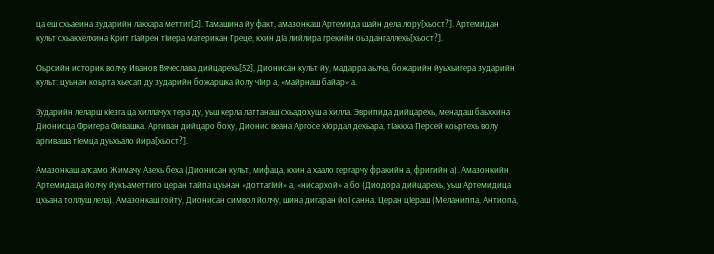ца еш схьаеина зударийн лакхара меттиг[2]. Тамашина йу факт, амазонкаш Артемида шайн дела лору[хьост?]. Артемидан культ схьакхелхина Крит гӀайрен тӀиера материкан Греце, кхин дӀа лийлира грекийн оьздангаллехь[хьост?].

Оьрсийн историк волчу Иванов Вячеслава дийцарехь[52], Дионисан культ йу, мадарра аьлча, божарийн йуьхьигера зударийн культ: цуьнан коьрта хьесап ду зударийн божаршка йолу чӀир а, «майрнаш байар» а.

Зударийн леларш кӀезга ца хиллачух тера ду, уьш керла латтанаш схьадохуш а хилла. Эврипида дийцарехь, менадаш баьхкина Дионисца Фригера Фивашка. Аргиван дийцаро боху, Дионис веана Аргосе хӀордал дехьара, тӀаккха Персей коьртехь волу аргиваша тӀемца дуьхьало йира[хьост?].

Амазонкаш алсамо Жимачу Азехь беха (Дионисан культ, мифаца, кхин а хаало гергарчу фракийн а, фригийн а). Амазонкийн Артемидаца йолчу йукъаметтиго церан тайпа цуьнан «доттагӀий» а, «нисархой» а бо (Диодора дийцарехь, уьш Артемидица цхьана толлуш лела). Амазонкаш гойту, Дионисан символ йолчу, шина дигаран йоӀ санна. Церан цӀераш (Меланиппа, Антиопа,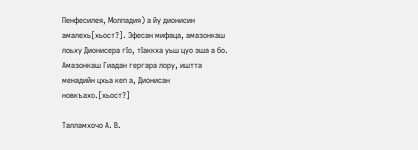Пенфесилея, Молпадия) а йу дионисин амалехь[хьост?]. Эфесан мифаца, амазонкаш лоьху Дионисера гӀо, тӀаккха уьш цуо эша а бо. Амазонкаш Гиадан гергара лору, иштта менадийн цхьа кеп а, Дионисан новкъахо.[хьост?]

Талламхочо А. В.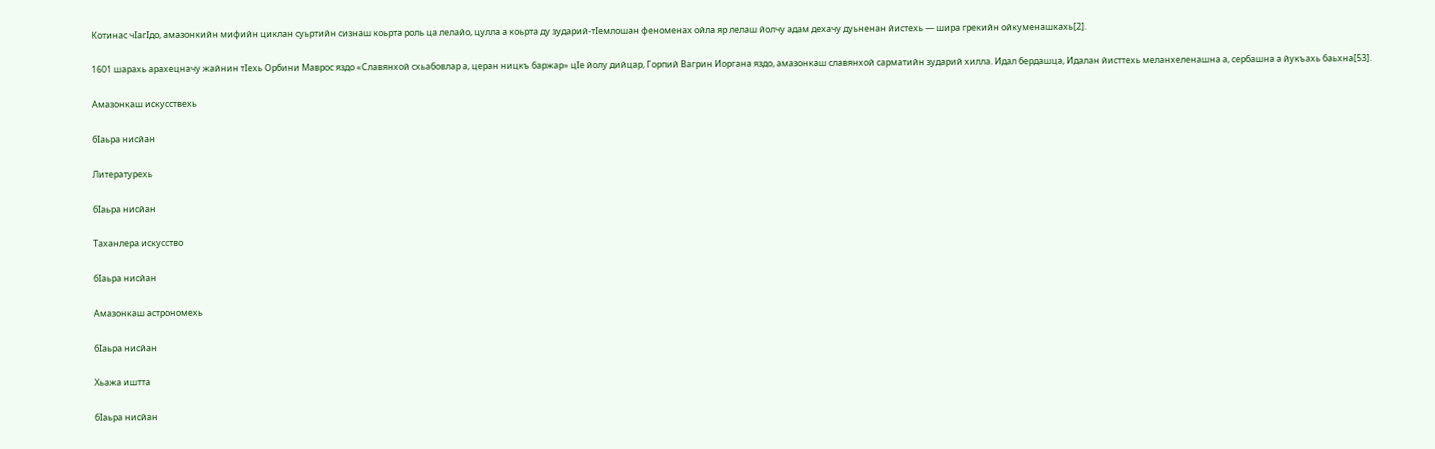Котинас чӀагӀдо, амазонкийн мифийн циклан суьртийн сизнаш коьрта роль ца лелайо, цулла а коьрта ду зударий-тӀемлошан феноменах ойла яр лелаш йолчу адам дехачу дуьненан йистехь — шира грекийн ойкуменашкахь[2].

1601 шарахь арахецначу жайнин тӀехь Орбини Маврос яздо «Славянхой схьабовлар а, церан ницкъ баржар» цӀе йолу дийцар, Горпий Вагрин Иоргана яздо, амазонкаш славянхой сарматийн зударий хилла. Идал бердашца, Идалан йисттехь меланхеленашна а, сербашна а йукъахь баьхна[53].

Амазонкаш искусствехь

бӀаьра нисйан

Литературехь

бӀаьра нисйан

Таханлера искусство

бӀаьра нисйан

Амазонкаш астрономехь

бӀаьра нисйан

Хьажа иштта

бӀаьра нисйан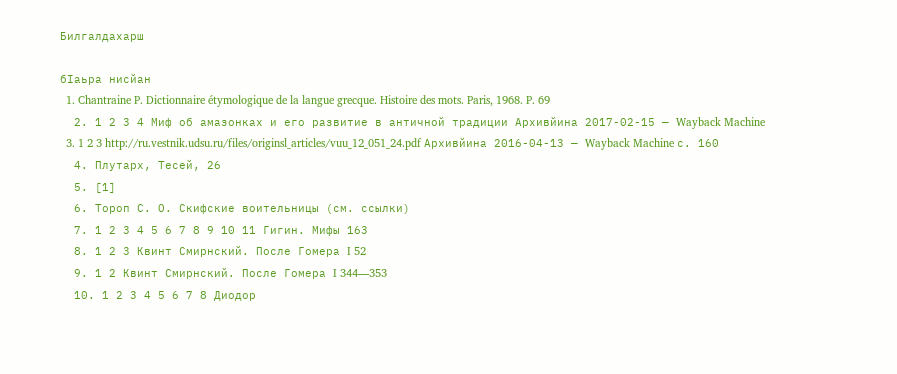Билгалдахарш

бӀаьра нисйан
  1. Chantraine P. Dictionnaire étymologique de la langue grecque. Histoire des mots. Paris, 1968. P. 69
  2. 1 2 3 4 Миф об амазонках и его развитие в античной традиции Архивйина 2017-02-15 — Wayback Machine
  3. 1 2 3 http://ru.vestnik.udsu.ru/files/originsl_articles/vuu_12_051_24.pdf Архивйина 2016-04-13 — Wayback Machine с. 160
  4. Плутарх, Тесей, 26
  5. [1]
  6. Тороп С. О. Скифские воительницы (см. ссылки)
  7. 1 2 3 4 5 6 7 8 9 10 11 Гигин. Мифы 163
  8. 1 2 3 Квинт Смирнский. После Гомера I 52
  9. 1 2 Квинт Смирнский. После Гомера I 344—353
  10. 1 2 3 4 5 6 7 8 Диодор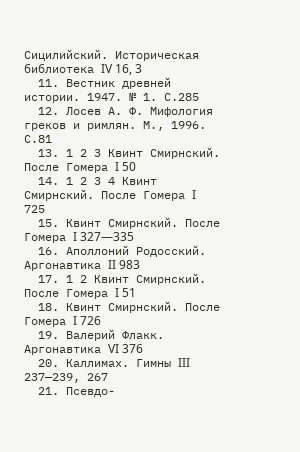Сицилийский. Историческая библиотека IV 16, 3
  11. Вестник древней истории. 1947. № 1. С.285
  12. Лосев А. Ф. Мифология греков и римлян. М., 1996. С.81
  13. 1 2 3 Квинт Смирнский. После Гомера I 50
  14. 1 2 3 4 Квинт Смирнский. После Гомера I 725
  15. Квинт Смирнский. После Гомера I 327—335
  16. Аполлоний Родосский. Аргонавтика II 983
  17. 1 2 Квинт Смирнский. После Гомера I 51
  18. Квинт Смирнский. После Гомера I 726
  19. Валерий Флакк. Аргонавтика VI 376
  20. Каллимах. Гимны III 237—239, 267
  21. Псевдо-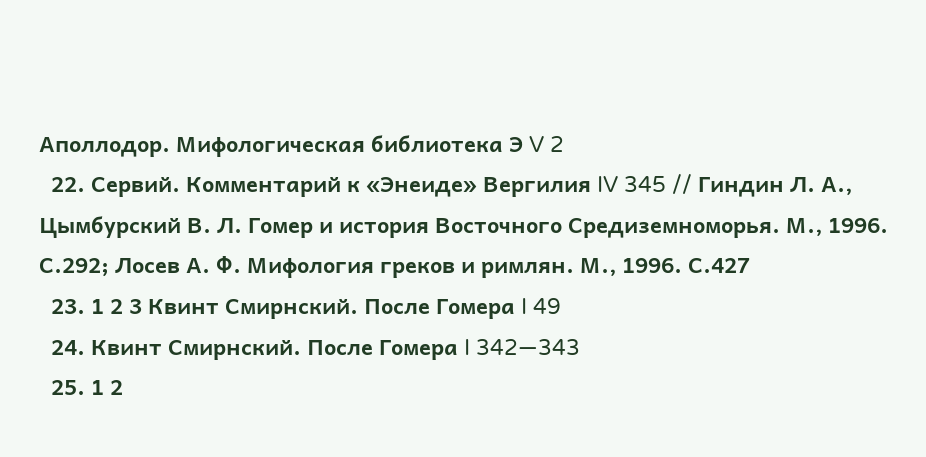Аполлодор. Мифологическая библиотека Э V 2
  22. Сервий. Комментарий к «Энеиде» Вергилия IV 345 // Гиндин Л. А., Цымбурский В. Л. Гомер и история Восточного Средиземноморья. М., 1996. С.292; Лосев А. Ф. Мифология греков и римлян. М., 1996. С.427
  23. 1 2 3 Квинт Смирнский. После Гомера I 49
  24. Квинт Смирнский. После Гомера I 342—343
  25. 1 2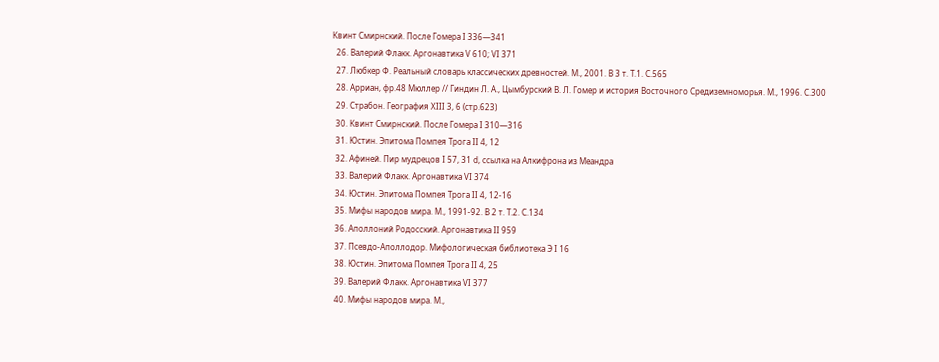Квинт Смирнский. После Гомера I 336—341
  26. Валерий Флакк. Аргонавтика V 610; VI 371
  27. Любкер Ф. Реальный словарь классических древностей. М., 2001. В 3 т. Т.1. С.565
  28. Арриан, фр.48 Мюллер // Гиндин Л. А., Цымбурский В. Л. Гомер и история Восточного Средиземноморья. М., 1996. С.300
  29. Страбон. География XIII 3, 6 (стр.623)
  30. Квинт Смирнский. После Гомера I 310—316
  31. Юстин. Эпитома Помпея Трога II 4, 12
  32. Афиней. Пир мудрецов I 57, 31 d, ссылка на Алкифрона из Меандра
  33. Валерий Флакк. Аргонавтика VI 374
  34. Юстин. Эпитома Помпея Трога II 4, 12-16
  35. Мифы народов мира. М., 1991-92. В 2 т. Т.2. С.134
  36. Аполлоний Родосский. Аргонавтика II 959
  37. Псевдо-Аполлодор. Мифологическая библиотека Э I 16
  38. Юстин. Эпитома Помпея Трога II 4, 25
  39. Валерий Флакк. Аргонавтика VI 377
  40. Мифы народов мира. М.,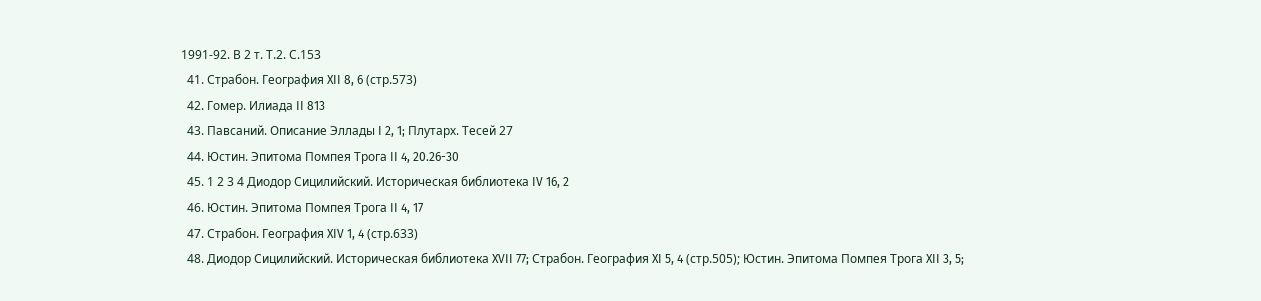1991-92. В 2 т. Т.2. С.153
  41. Страбон. География XII 8, 6 (стр.573)
  42. Гомер. Илиада II 813
  43. Павсаний. Описание Эллады I 2, 1; Плутарх. Тесей 27
  44. Юстин. Эпитома Помпея Трога II 4, 20.26-30
  45. 1 2 3 4 Диодор Сицилийский. Историческая библиотека IV 16, 2
  46. Юстин. Эпитома Помпея Трога II 4, 17
  47. Страбон. География XIV 1, 4 (стр.633)
  48. Диодор Сицилийский. Историческая библиотека XVII 77; Страбон. География XI 5, 4 (стр.505); Юстин. Эпитома Помпея Трога XII 3, 5;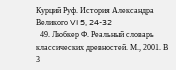Курций Руф. История Александра Великого VI 5, 24-32
  49. Любкер Ф. Реальный словарь классических древностей. М., 2001. В 3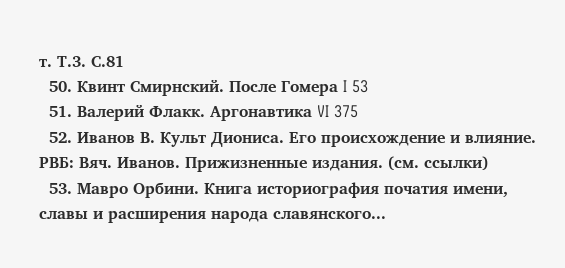т. Т.3. С.81
  50. Квинт Смирнский. После Гомера I 53
  51. Валерий Флакк. Аргонавтика VI 375
  52. Иванов В. Культ Диониса. Его происхождение и влияние. РВБ: Вяч. Иванов. Прижизненные издания. (см. ссылки)
  53. Мавро Орбини. Книга историография початия имени, славы и расширения народа славянского...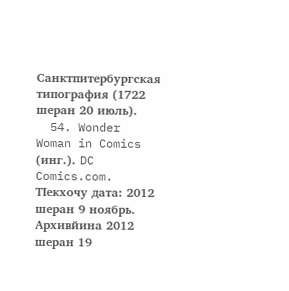Санктпитербургская типография (1722 шеран 20 июль).
  54. Wonder Woman in Comics (инг.). DC Comics.com. ТӀекхочу дата: 2012 шеран 9 ноябрь. Архивйина 2012 шеран 19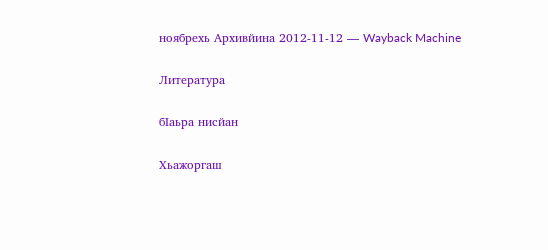ноябрехь Архивйина 2012-11-12 — Wayback Machine

Литература

бӀаьра нисйан

Хьажоргаш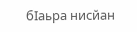бӀаьра нисйан